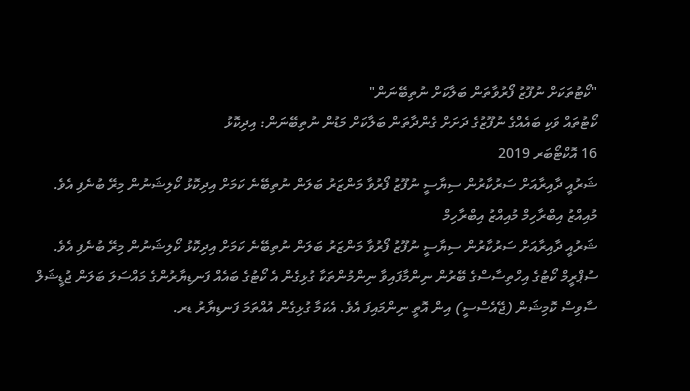"ކޯޓުތަކަށް ނުފޫޒު ފޯރުވާތަން ބަލާކަށް ނުތިބޭނަން"
ކޯޓުތައް ވަކި ބައެއްގެ ނުފޫޒުގެ ދަށަށް ގެންދާތަން ބަލާކަށް މަޑުން ނުތިބޭނަން: އިދިކޮޅު
16 އޮކްޓޯބަރ 2019
ޝަރުއީ ދާއިރާއަށް ސަރުކާރުން ސިޔާސީ ނުފޫޒު ފޯރުވާ މަންޒަރު ބަލަން ނުތިބޭނެ ކަމަށް އިދިކޮޅު ކޯލިޝަނުން މިރޭ ބުނެފި އެވެ.
މުއިއްޒު އިބްރާހިމް މުއިއްޒު އިބްރާހިމް
ޝަރުއީ ދާއިރާއަށް ސަރުކާރުން ސިޔާސީ ނުފޫޒު ފޯރުވާ މަންޒަރު ބަލަން ނުތިބޭނެ ކަމަށް އިދިކޮޅު ކޯލިޝަނުން މިރޭ ބުނެފި އެވެ.
ސުޕްރީމް ކޯޓުގެ އިހްތިސާސްގެ ބޭރުން ނިންމާފައިވާ ނިންމުންތަކާ ގުޅިގެން އެ ކޯޓުގެ ބައެއް ފަނޑިޔާރުންގެ މައްސަލަ ބަލަން ޖުޑީޝަލް ސާވިސް ކޮމިޝަން (ޖޭއެސްސީ) އިން އޮތީ ނިންމައިފަ އެވެ. އެކަމާ ގުޅިގެން އުއްތަމަ ފަނޑިޔާރު ޑރ.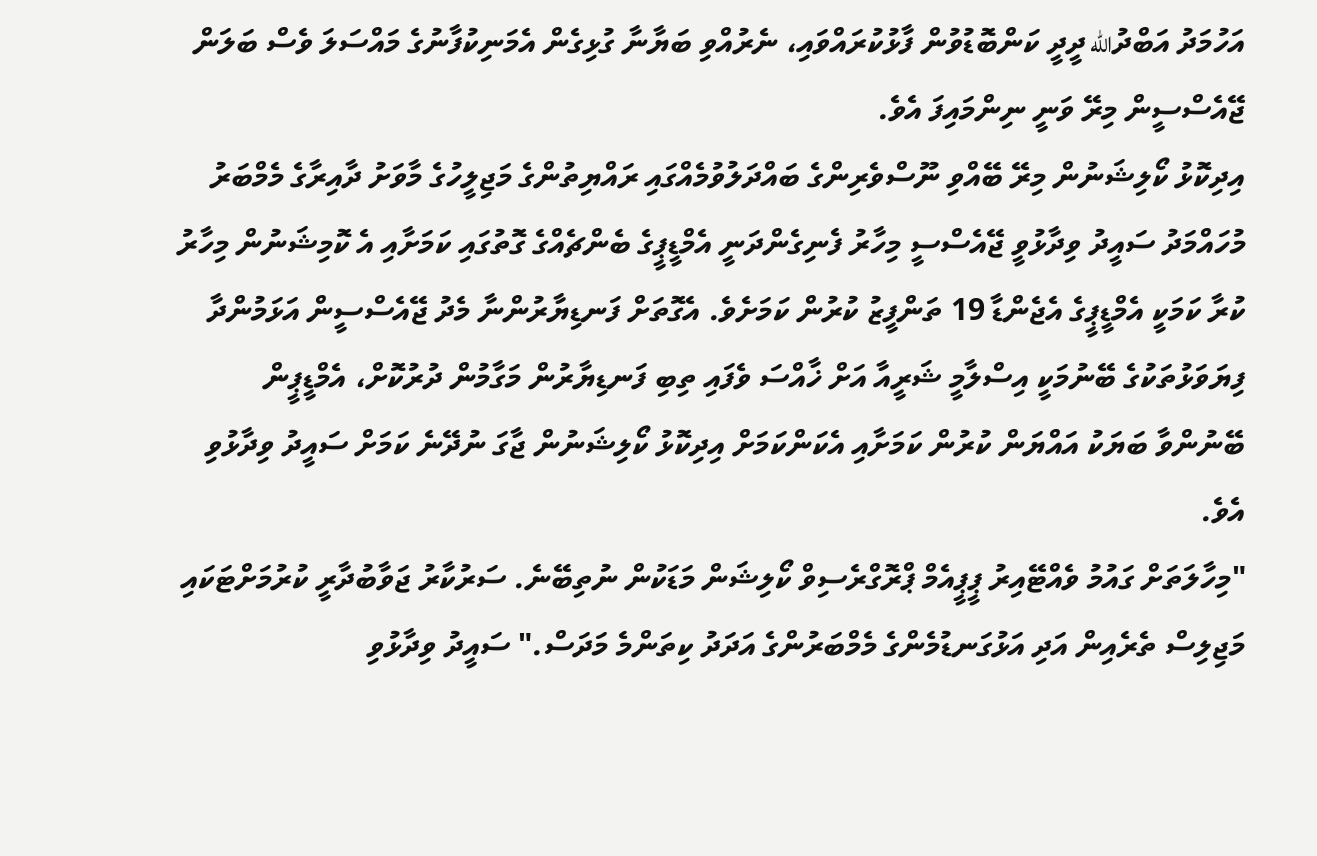އަހުމަދު އަބްދުالله ދީދީ ކަންބޮޑުވުން ފާޅުކުރައްވައި، ނެރުއްވި ބަޔާނާ ގުޅިގެން އެމަނިކުފާނުގެ މައްސަލަ ވެސް ބަލަން ޖޭއެސްސީން މިރޭ ވަނީ ނިންމައިފަ އެވެ.
އިދިކޮޅު ކޯލިޝަނުން މިރޭ ބޭއްވި ނޫސްވެރިންގެ ބައްދަލުވުމެއްގައި ރައްޔިތުންގެ މަޖިލީހުގެ މާވަށު ދާއިރާގެ މެމްބަރު މުހައްމަދު ސައީދު ވިދާޅުވީ ޖޭއެސްސީ މިހާރު ފެނިގެންދަނީ އެމްޑީޕީގެ ބެންޗެއްގެ ގޮތުގައި ކަމަށާއި އެ ކޮމިޝަނުން މިހާރު ކުރާ ކަމަކީ އެމްޑީޕީގެ އެޖެންޑާ 19 ތަންފީޒު ކުރުން ކަމަށެވެ. އެގޮތަށް ފަނޑިޔާރުންނާ މެދު ޖޭއެސްސީން އަޅަމުންދާ ފިޔަވަޅުތަކުގެ ބޭނުމަކީ އިސްލާމީ ޝަރީއާ އަށް ޚާއްސަ ވެފައި ތިބި ފަނޑިޔާރުން މަގާމުން ދުރުކޮށް، އެމްޑީޕީން ބޭނުންވާ ބަޔަކު އައްޔަން ކުރުން ކަމަށާއި އެކަންކަމަށް އިދިކޮޅު ކޯލިޝަނުން ޖާގަ ނުދޭނެ ކަމަށް ސައީދު ވިދާޅުވި އެވެ.
"މިހާލަތަށް ގައުމު ވެއްޓޭއިރު ޕީޕީއެމް ޕްރޮގްރެސިވް ކޯލިޝަން މަޑަކުން ނުތިބޭނެ. ސަރުކާރު ޖަވާބުދާރީ ކުރުމަށްޓަކައި މަޖިލިސް ތެރެއިން އަދި އަޅުގަނޑުމެންގެ މެމްބަރުންގެ އަދަދު ކިތަންމެ މަދަސް." ސައީދު ވިދާޅުވި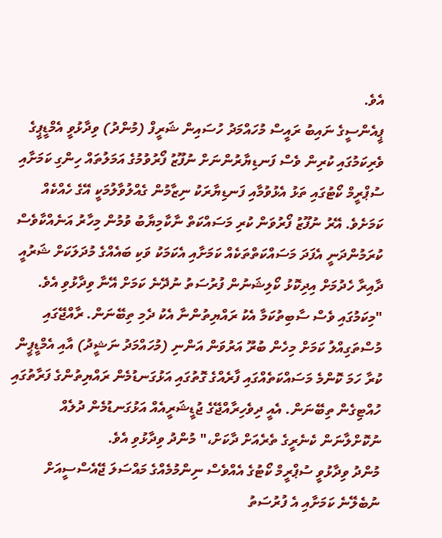އެވެ.
ޕީއެންސީގެ ނައިބު ރައީސް މުހައްމަދު ހުސައިން ޝަރީފް (މުންދު) ވިދާޅުވީ އެމްޑީޕީގެ ވެރިކަމުގައި ކުރިން ވެސް ފަނޑިޔާރުންނަށް ނުފޫޒު ފޯރުވުމުގެ އަމަލުތައް ހިންގި ކަމަށާއި ސުޕްރީމް ކޯޓުގައި ތަޅު އެޅުވުމާއި ފަނޑިޔާރަކު ނިޒާމުން ގެއްލުވާލުމަކީ އޭގެ ހެއްކެއް ކަމަށެވެ. އޭރު ނުފޫޒު ފޯރުވަން ކުރި މަސައްކަތް ނާކާމިޔާބު ވުމުން މިހާރު އަނެއްކާވެސް ކުރަމުންދަނީ އެފަދަ މަސައްކަތްތަކެއް ކަމަށާއި އެކަމަކު ވަކި ބައެއްގެ މުދަލަކަށް ޝަރުއީ ދާއިރާ ހެދުމަށް އިދިކޮޅު ކޯލިޝަނުން ފުރުސަތު ނުދޭނެ ކަމަށް އޭނާ ވިދާޅުވި އެވެ.
"މިކަމުގައި ވެސް ސާބިތުކަމާ އެކު ރައްޔިތުންނާ އެކު ދެމި ތިބޭނަން. ރާއްޖޭގައި މުސްތަގިއްލު ކަމަށް މިހެން ބުރޫ އަރުވަން އަންނި (މުހައްމަދު ނަޝީދު) އާއި އެމްޑީޕީން ކުރާ ހަމަ ކޮންމެ މަސައްކަތެއްގައި ފާރެއްގެ ގޮތުގައި އަޅުގަނޑުމެން ރައްޔިތުންގެ ފަރާތުގައި ހުއްޓިގެން ތިބޭނަން. އެއީ ދިވެހިރާއްޖޭގެ ޖުޑީޝަރީއެއް އަޅުގަނޑުމެން ދުލެއް ނުކޮށްލާނަން ކެނެރީގެ ތެރެއަށް ދާކަށް،" މުންދު ވިދާޅުވި އެވެ.
މުންދު ވިދާޅުވީ ސުޕްރީމް ކޯޓުގެ އެއްވެސް ނިންމުމެއްގެ މައްސަލަ ޖޭއެސްސީއަށް ނުބެލޭނެ ކަމަށާއި އެ ފުރުސަތު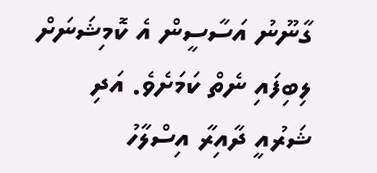ގާނޫނު އަސާސީން އެ ކޮމިޝަނަށް ލިބިފައި ނެތް ކަމަށެވެ. އަދި ޝަރުއީ ދާއިރާ އިސްލާހު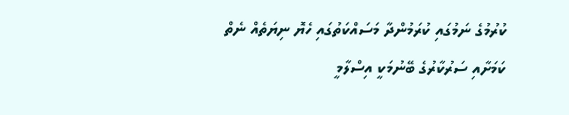ކުރުމުގެ ނަމުގައި ކުރަމުންދާ މަސައްކަތުގައި ހެޔޮ ނިޔަތެއް ނެތް ކަމަށާއި ސަރުކާރުގެ ބޭނުމަކީ އިސްލާމީ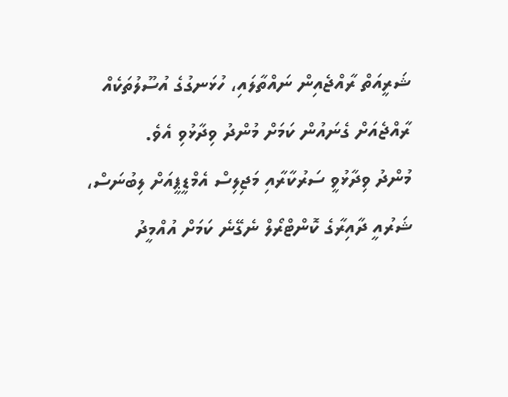ޝަރީއަތް ރާއްޖެއިން ނައްތާލައި، ހުޅަނގުގެ އުސޫލުތަކެއް ރާއްޖެއަށް ގެނައުން ކަމަށް މުންދު ވިދާޅުވި އެވެ.
މުންދު ވިދާޅުވީ ސަރުކާރާއި މަޖިލިސް އެމްޑީޕީއަށް ލިބުނަސް، ޝަރުއީ ދާއިރާގެ ކޮންޓްރޯލް ނެގޭނެ ކަމަށް އުއްމީދު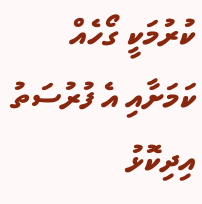ކުރުމަކީ ގޯހެއް ކަމަށާއި އެ ފުރުސަތު އިދިކޮޅު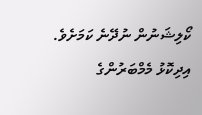ކޯލިޝަނުން ނުދޭނެ ކަމަށެވެ. އިދިކޮޅު މެމްބަރުންގެ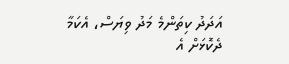އަދަދު ކިތަންމެ މަދު ވިޔަސް، އެކަމާ ދެކޮޅަށް އެ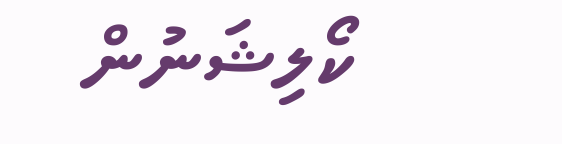ކޯލިޝަނުން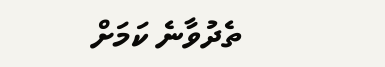ތެދުވާނެ ކަމަށް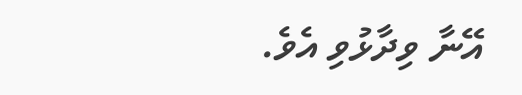އޭނާ ވިދާޅުވި އެވެ.